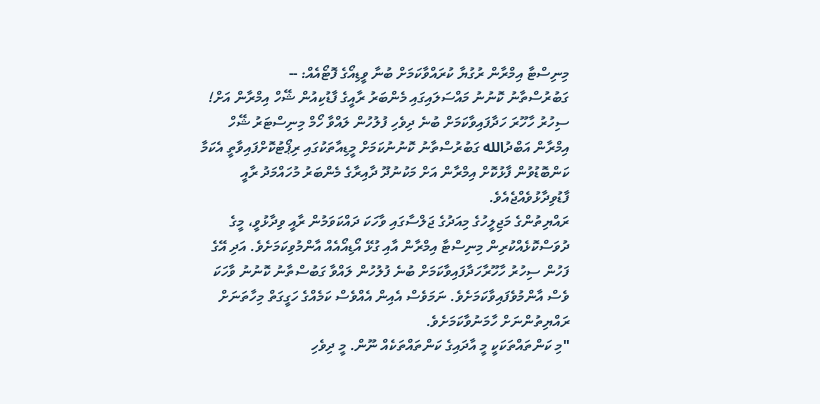މިނިސްޓާ އިމްރާން ރުގުޔާ ކުރައްވާކަމަށް ބުނާ ވީޑިއޯގެ ފޮޓޯއެއް: --
ގަބުރުސްތާނު ކޮނުނު މައްސަލައިގައި މެންބަރު ރާއީގެ ފާޑުކިއުން ޝޭހް އިމްރާން އަށް!
ސިހުރު ހާހޫރަ ހަދާފައިވާކަމަށް ބުނެ ދިވެހި ފުލުހުން ލައްވާ ހޯމް މިނިސްޓަރު ޝޭހް އިމްރާން އަބްދުالله ގަބުރުސްތާނު ކޮނުނުކަމަށް މީޑިއާތަކުގައި ރިޕޯޓުކޮށްފައިވާތީ އެކަމާ ކަންބޮޑުވުން ފާޅުކޮށް އިމްރާން އަށް މަކުނުދޫ ދާއިރާގެ މެންބަރު މުހައްމަދު ރާއީ ފާޑުވިދާޅުވެއްޖެއެވެ.
ރައްޔިތުންގެ މަޖިލީހުގެ މިއަދުގެ ޖަލްސާގައި ވާހަކަ ދައްކަވަމުން ރާއީ ވިދާޅުވީ، މީގެ ދުވަސްކޮޅެއްކުރިން މިނިސްޓާ އިމްރާން އާއި ގުޅޭ އޯޑިއޯއެއް އާންމުވިކަމަށެވެ. އަދި އޭގެ ފަހުން ސިހުރު ހާހޫރާހަދާފައިވާކަމަށް ބުނެ ފުލުހުން ލައްވާ ގަބުސްތާނު ކޮނުނު ވާހަކަ ވެސް އާންމުވެފައިވާކަމަށެވެ. ނަމަވެސް އެއިން އެއްވެސް ކަމެއްގެ ހަގީގަތް މިހާތަނަށް ރައްޔިތުންނަށް ހާމަނުވާކަމަށެވެ.
"މި ކަންތައްތަކަކީ މީ އާދައިގެ ކަންތައްތަކެއް ނޫން. މީ ދިވެހި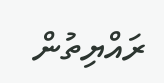ރައްޔިތުން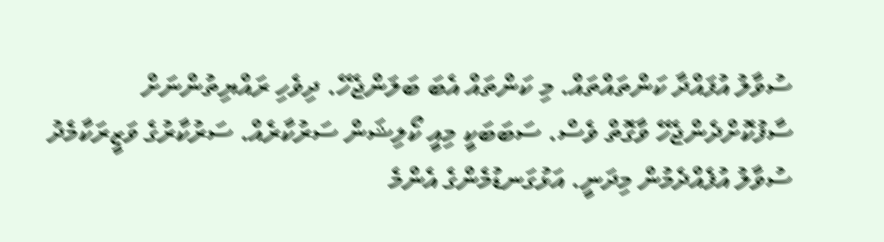ސުވާލު އުފައްދާ ކަންތައްތައް. މި ކަންތައް އެބަ ބަލަންޖެހޭ. ދިވެހި ރައްޔިތުންނަށް ސާފުކޮށްދެންޖެހޭ ވާގޮތް ވެސް. ސަބަބަކީ މިއީ ކޯލިޝަން ސަރުކާރެއް. ސަރުކާރުގެ ވަޒީރަކާމެދު ސުވާލު އުފެއްދެމުން މިދަނީ. އަޅުގަނޑުމެންގެ އެންމެ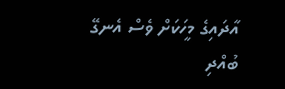އާދައިގެ މީހަކަށް ވެސް އެނގޭ ބުއްދި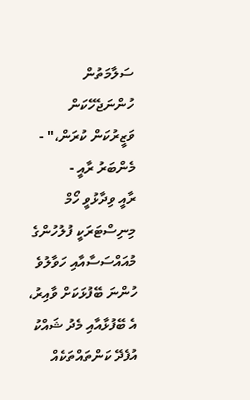ސަލާމަތުން ހުންނަޖެހޭކަން ވަޒީރުކަން ކުރަން،" - މެންބަރު ރާއީ -
ރާއީ ވިދާޅުވީ ހޯމް މިނިސްޓަރަކީ ފުލުހުންގެ މުއައްސަސާއާއި ހަވާލުވެ ހުންނަ ބޭފުޅަކަށް ވާއިރު، އެ ބޭފުޅާއާއި މެދު ޝައްކު އުފެދޭ ކަންތައްތަކެއް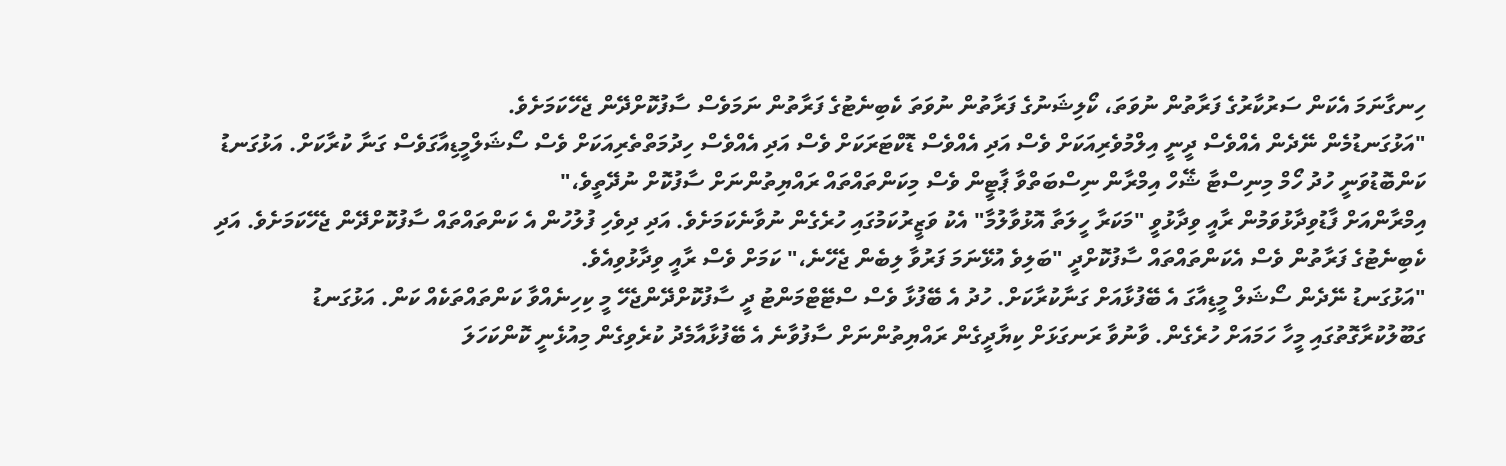ހިނގާނަމަ އެކަން ސަރުކާރުގެ ފަރާތުން ނުވަތަ، ކޯލިޝަނުގެ ފަރާތުން ނުވަތަ ކެބިނެޓުގެ ފަރާތުން ނަމަވެސް ސާފުކޮށްދޭން ޖެހޭކަމަށެވެ.
"އަޅުގަނޑުމެން ނޭދެން އެއްވެސް ދީނީ އިލްމުވެރިއަކަށް ވެސް އަދި އެއްވެސް ޑޮކްޓަރަކަށް ވެސް އަދި އެއްވެސް ހިދުމަތްތެރިއަކަށް ވެސް ސޯޝަލްމީޑިއާގަވެސް ގަނާ ކުރާކަށް. އަޅުގަނޑު ކަންބޮޑުވަނީ ހުދު ހޯމް މިނިސްޓާ ޝޭހް އިމްރާން ނިސްބަތްވާ ޕާޓީން ވެސް މިކަންތައްތައް ރައްޔިތުންނަށް ސާފުކޮށް ނުދޭތީވެ،"
އިމްރާންއަށް ފާޑުވިދާޅުވަމުން ރާއީ ވިދާޅުވީ "މަކަރާ ހީލަތާ އޮޅުވާލުމާ" އެކު ވަޒީރުކަމުގައި ހުރެގެން ނުވާނެކަމަށެވެ. އަދި ދިވެހި ފުލުހުން އެ ކަންތައްތައް ސާފުކޮށްދޭން ޖެހޭކަމަށެވެ. އަދި ކެބިނެޓުގެ ފަރާތުން ވެސް އެކަންތައްތައް ސާފުކޮށްދީ "ބަލިވެ އުޅޭނަމަ ފަރުވާ ލިބެން ޖެހޭނެ،" ކަމަށް ވެސް ރާއީ ވިދާޅުވިއެވެ.
"އަޅުގަނޑު ނޭދެން ސޯޝަލް މީޑިއާގަ އެ ބޭފުޅާއަށް ގަނާކުރާކަށް. ހުދު އެ ބޭފުޅާ ވެސް ސްޓޭޓްމަންޓު ދީ ސާފުކޮށްދޭންޖެހޭ މީ ކިހިނެއްވާ ކަންތައްތަކެއް ކަން. އަޅުގަނޑު ގަބޫލުކުރާގޮތުގައި މީހާ ހަމައަށް ހުރެގެން. ވާނުވާ ރަނގަޅަށް ކިޔާދީގެން ރައްޔިތުންނަށް ސާފުވާނެ އެ ބޭފުޅާއާމެދު ކުރެވިގެން މިއުޅެނީ ކޮންކަހަލަ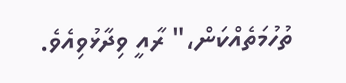ތުހުމަތެއްކަން،" ރާއީ ވިދާޅުވިއެވެ.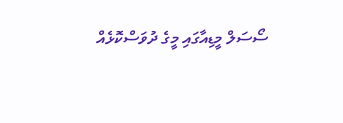ސޯސަލް މީޑިއާގައި މީގެ ދުވަސްކޮޅެއް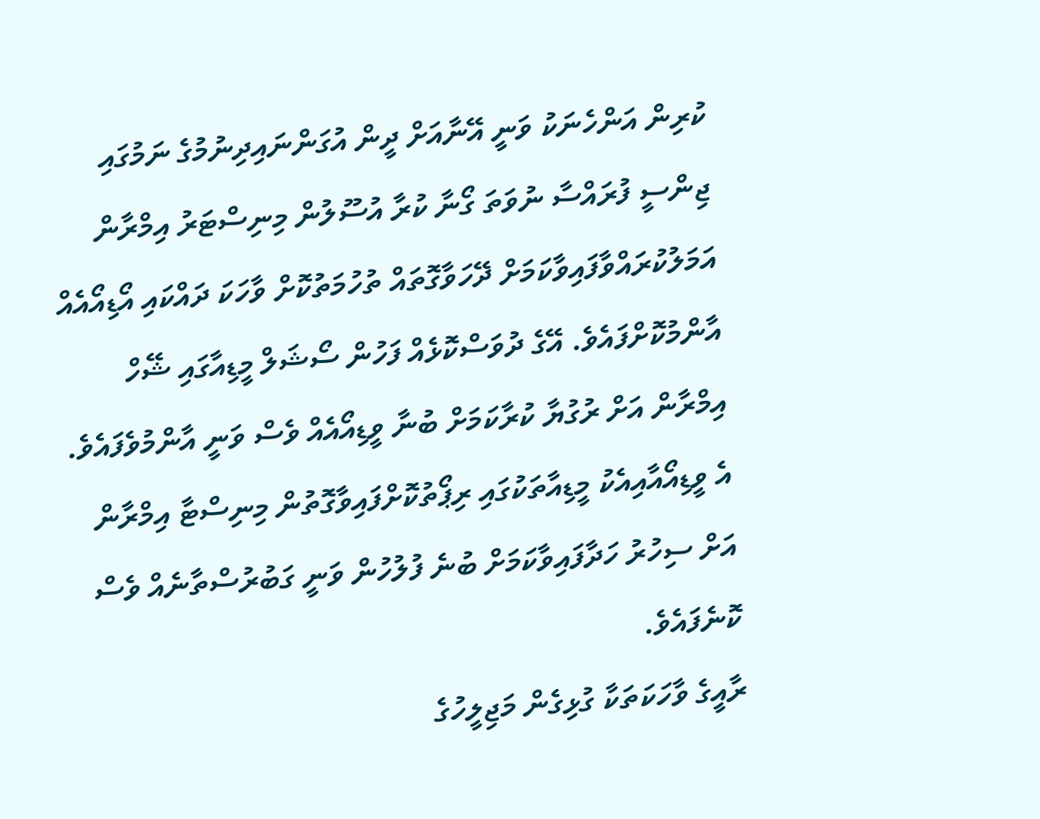ކުރިން އަންހެނަކު ވަނީ އޭނާއަށް ދީން އުގަންނައިދިނުމުގެ ނަމުގައި ޖިންސީ ފުރައްސާ ނުވަތަ ގޯނާ ކުރާ އުސޫލުން މިނިސްޓަރު އިމްރާން އަމަލުކުރައްވާފައިވާކަމަށް ދޭހަވާގޮތައް ތުހުމަތުކޮށް ވާހަކަ ދައްކައި އޯޑިއޯއެއް އާންމުކޮށްފައެވެ. އޭގެ ދުވަސްކޮޅެއް ފަހުން ސޯޝަލް މީޑިއާގައި ޝޭހް އިމްރާން އަށް ރުގުޔާ ކުރާކަމަށް ބުނާ ވީޑިއޯއެއް ވެސް ވަނީ އާންމުވެފައެވެ. އެ ވީޑިއޯއާއިއެކު މީޑިއާތަކުގައި ރިޕޯތުކޮށްފައިވާގޮތުން މިނިސްޓާ އިމްރާން އަށް ސިހުރު ހަދާފައިވާކަމަށް ބުނެ ފުލުހުން ވަނީ ގަބުރުސްތާނެއް ވެސް ކޮނެފައެވެ.
ރާއީގެ ވާހަކަތަކާ ގުޅިގެން މަޖިލީހުގެ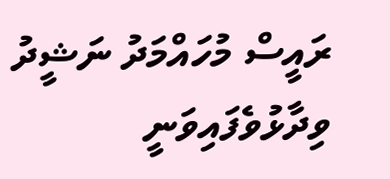ރައީސް މުހައްމަދު ނަޝީދު ވިދާޅުވެފައިވަނީ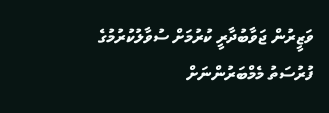ވަޒީރުން ޖަވާބުދާރީ ކުރުމަށް ސުވާލުކުރުމުގެ ފުރުސަތު މެމްބަރުންނަށް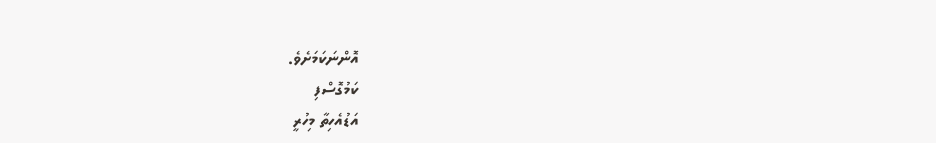އޮންނަކަމަށެވެ.
ކަމުގޮސްފި
އަޑުއެހިތާ މިހުރީ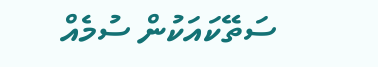ސަތޭކައަކުން ސުމެއް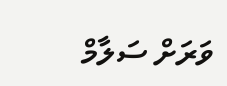ވަރަށް ސަލާމް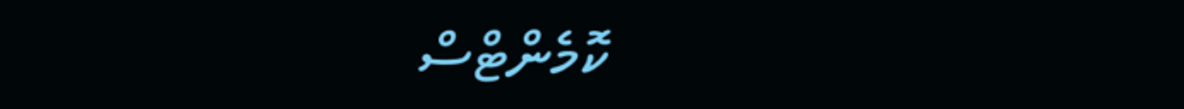ކޮމެންޓްސް